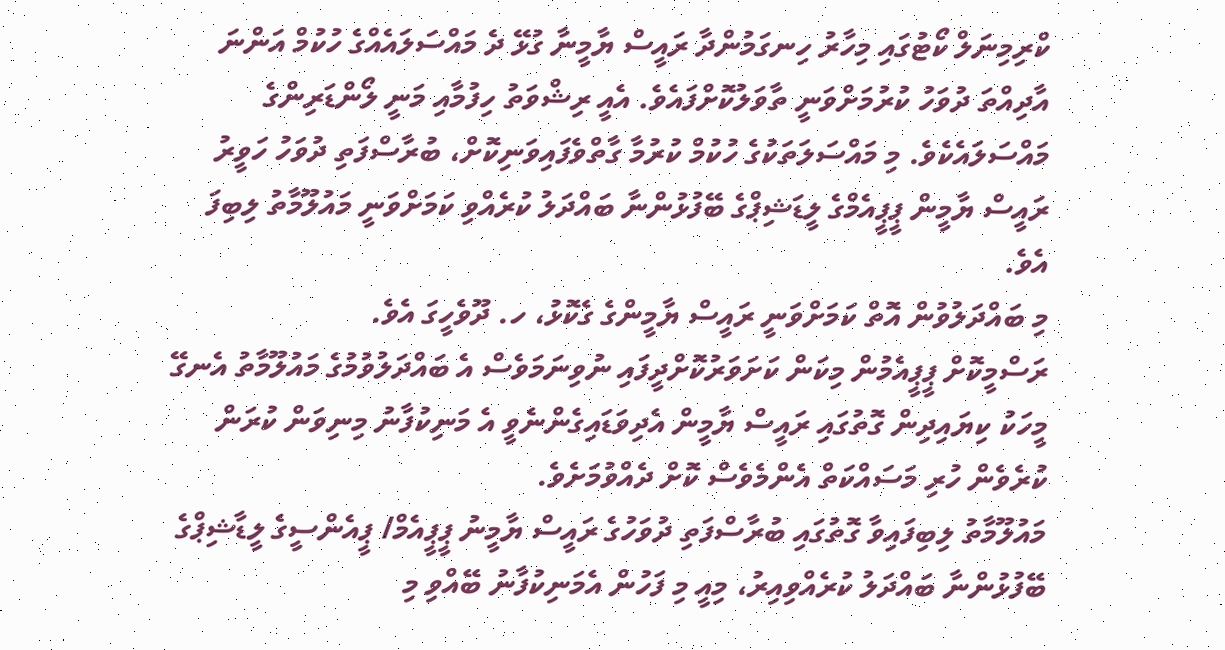ކްރިމިނަލް ކޯޓުގައި މިހާރު ހިނގަމުންދާ ރައީސް ޔާމީނާ ގުޅޭ ދެ މައްސަލައެއްގެ ހުކުމް އަންނަ އާދިއްތަ ދުވަހު ކުރުމަށްވަނީ ތާވަލުކޮށްފައެވެ. އެއީ ރިޝްވަތު ހިފުމާއި މަނީ ލޯންޑަރިންގެ މައްސަލައެކެވެ. މި މައްސަލަތަކުގެ ހުކުމް ކުރުމާ ގާތްވެފައިވަނިކޮށް، ބުރާސްފަތި ދުވަހު ހަވީރު ރައީސް ޔާމީން ޕީޕީއެމްގެ ލީޑަޝިޕްގެ ބޭފުޅުންނާ ބައްދަލު ކުރެއްވި ކަމަށްވަނީ މައުލޫމާތު ލިބިފަ އެވެ.
މި ބައްދަލުވުން އޮތް ކަމަށްވަނީ ރައީސް ޔާމީންގެ ގެކޮޅު، ހ. ދޫވެހީގަ އެވެ.
ރަސްމީކޮށް ޕީޕީއެމުން މިކަން ކަށަވަރުކޮށްދީފައި ނުވިނަމަވެސް އެ ބައްދަލުވުމުގެ މައުލޫމާތު އެނގޭ މީހަކު ކިޔައިދިން ގޮތުގައި ރައީސް ޔާމީން އެދިވަޑައިގެންނެވީ އެ މަނިކުފާނު މިނިވަން ކުރަން ކުރެވެން ހުރި މަސައްކަތް އެންމެވެސް ކޮށް ދެއްވުމަށެވެ.
މައުލޫމާތު ލިބިފައިވާ ގޮތުގައި ބުރާސްފަތި ދުވަހުގެ ރައީސް ޔާމީނު ޕީޕީއެމް/ ޕީއެންސީގެ ލީޑާޝިޕްގެ ބޭފުޅުންނާ ބައްދަލު ކުރެއްވިއިރު، މިއީ މި ފަހުން އެމަނިކުފާނު ބޭއްވި މި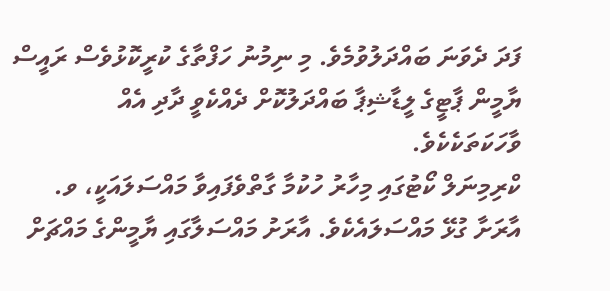ފަދަ ދެވަނަ ބައްދަލުވުމެވެ. މި ނިމުނު ހަފްތާގެ ކުރީކޮޅުވެސް ރައީސް ޔާމީން ޕާޓީގެ ލީޑާޝިޕާ ބައްދަލުކޮށް ދެއްކެވީ ދާދި އެއް ވާހަކަތަކެކެވެ.
ކްރިމިނަލް ކޯޓުގައި މިހާރު ހުކުމާ ގާތްވެފައިވާ މައްސަލައަކީ، ވ. އާރަށާ ގުޅޭ މައްސަލައެކެވެ. އާރަށު މައްސަލާގައި ޔާމީންގެ މައްޗަށް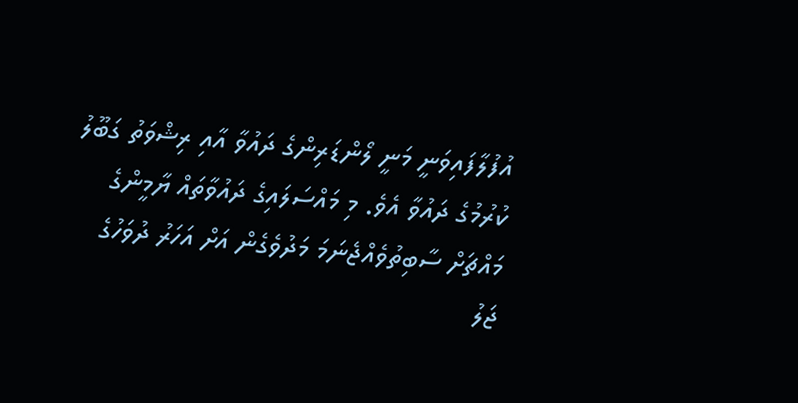އުފުލާފައިވަނީ މަނީ ލޯންޑަރިންގެ ދައުވާ އާއި ރިޝްވަތު ގަބޫލު ކުރުމުގެ ދައުވާ އެވެ. މި މައްސަލައިގެ ދައުވާތައް ޔާމީންގެ މައްޗަށް ސާބިތުވެއްޖެނަމަ މަދުވެގެން އަށް އަހަރު ދުވަހުގެ ޖަލު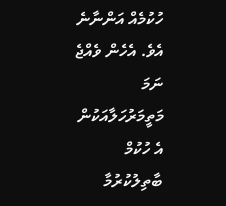ހުކުމެއް އަންނާނެ އެވެ. އެހެން ވެއްޖެ ނަމަ މަތީމަރުހަލާއަކުން އެ ހުކުމް ބާތިލުކުރުމާ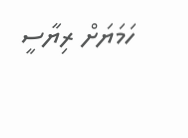ހަމަޔަށް ރިޔާސީ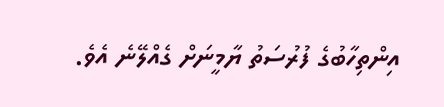އިންތިހާބުގެ ފުރުސަތު ޔާމީނަށް ގެއްލޭނެ އެވެ.